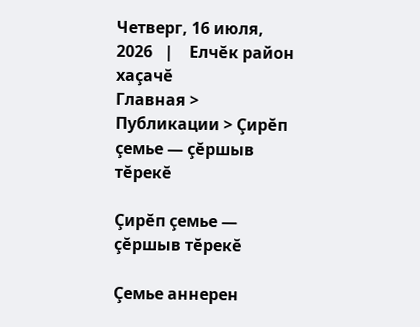Четверг, 16 июля, 2026   |    Елчĕк район хаçачĕ
Главная > Публикации > Çирĕп çемье — çĕршыв тĕрекĕ

Çирĕп çемье — çĕршыв тĕрекĕ

Çемье аннерен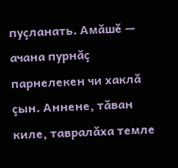пуçланать. Амăшĕ — ачана пурнăç парнелекен чи хаклă çын. Аннене, тăван киле, тавралăха темле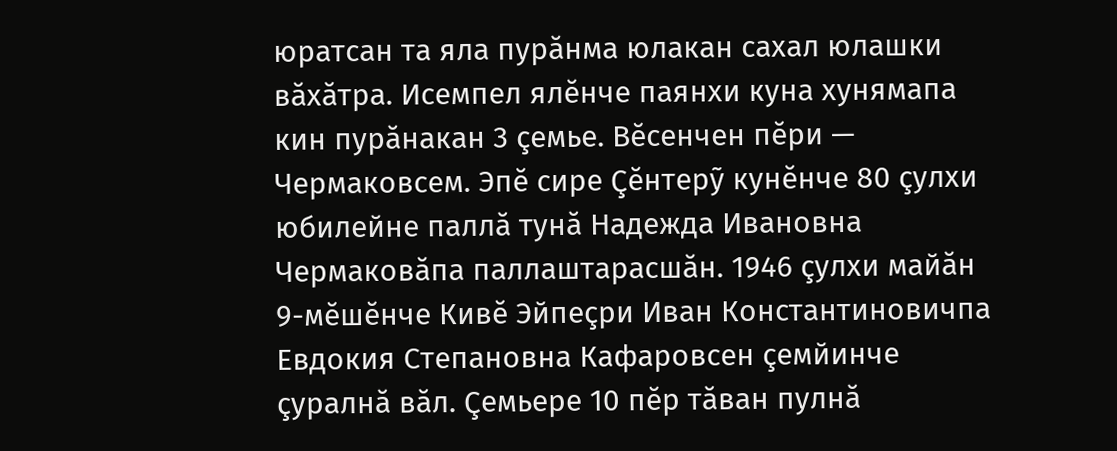юратсан та яла пурăнма юлакан сахал юлашки вăхăтра. Исемпел ялĕнче паянхи куна хунямапа кин пурăнакан 3 çемье. Вĕсенчен пĕри — Чермаковсем. Эпĕ сире Çĕнтерỹ кунĕнче 80 çулхи юбилейне паллă тунă Надежда Ивановна Чермаковăпа паллаштарасшăн. 1946 çулхи майăн 9-мĕшĕнче Кивĕ Эйпеçри Иван Константиновичпа Евдокия Степановна Кафаровсен çемйинче çуралнă вăл. Çемьере 10 пĕр тăван пулнă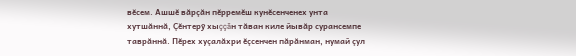вĕсем. Ашшĕ вăрçăн пĕрремĕш кунĕсенченех унта хутшăннă, Çĕнтерỹ хыççăн тăван киле йывăр сурансемпе таврăннă. Пĕрех хуçалăхри ĕçсенчен пăрăнман, нумай çул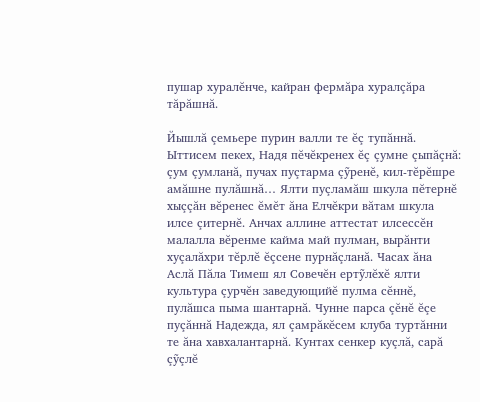пушар хуралĕнче, кайран фермăра хуралçăра тăрăшнă.

Йышлă çемьере пурин валли те ĕç тупăннă. Ыттисем пекех, Надя пĕчĕкренех ĕç çумне çыпăçнă: çум çумланă, пучах пуçтарма çỹренĕ, кил-тĕрĕшре амăшне пулăшнă… Ялти пуçламăш шкула пĕтернĕ хыççăн вĕренес ĕмĕт ăна Елчĕкри вăтам шкула илсе çитернĕ. Анчах аллине аттестат илсессĕн малалла вĕренме кайма май пулман, вырăнти хуçалăхри тĕрлĕ ĕçсене пурнăçланă. Часах ăна Аслă Пăла Тимеш ял Совечĕн ертỹлĕхĕ ялти культура çурчĕн заведующийĕ пулма сĕннĕ, пулăшса пыма шантарнă. Чунне парса çĕнĕ ĕçе пуçăннă Надежда, ял çамрăкĕсем клуба туртăнни те ăна хавхалантарнă. Кунтах сенкер куçлă, сарă çỹçлĕ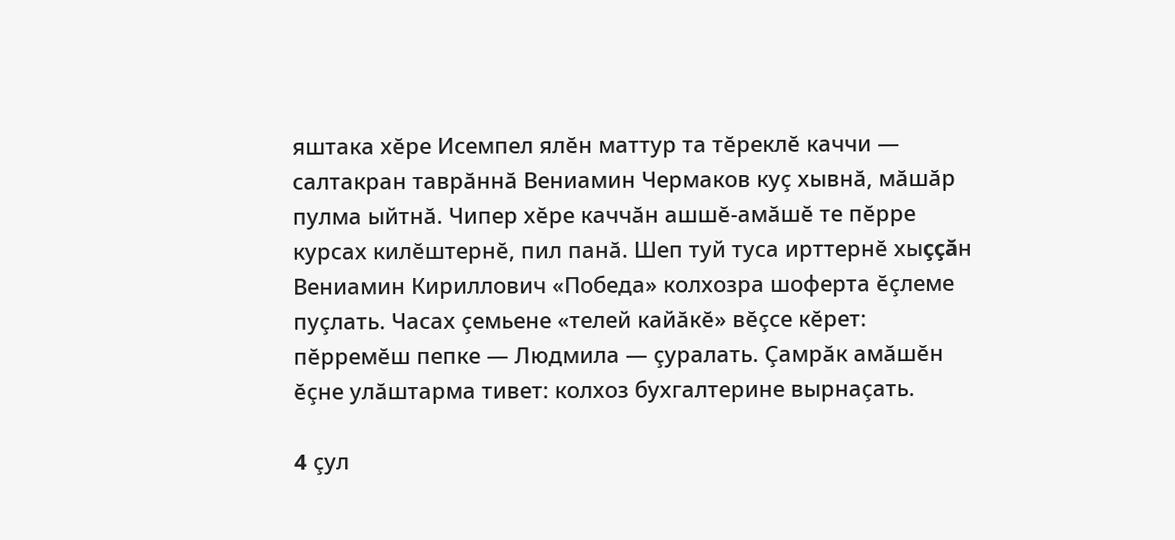яштака хĕре Исемпел ялĕн маттур та тĕреклĕ каччи — салтакран таврăннă Вениамин Чермаков куç хывнă, мăшăр пулма ыйтнă. Чипер хĕре каччăн ашшĕ-амăшĕ те пĕрре курсах килĕштернĕ, пил панă. Шеп туй туса ирттернĕ хыççăн Вениамин Кириллович «Победа» колхозра шоферта ĕçлеме пуçлать. Часах çемьене «телей кайăкĕ» вĕçсе кĕрет: пĕрремĕш пепке — Людмила — çуралать. Çамрăк амăшĕн ĕçне улăштарма тивет: колхоз бухгалтерине вырнаçать.

4 çул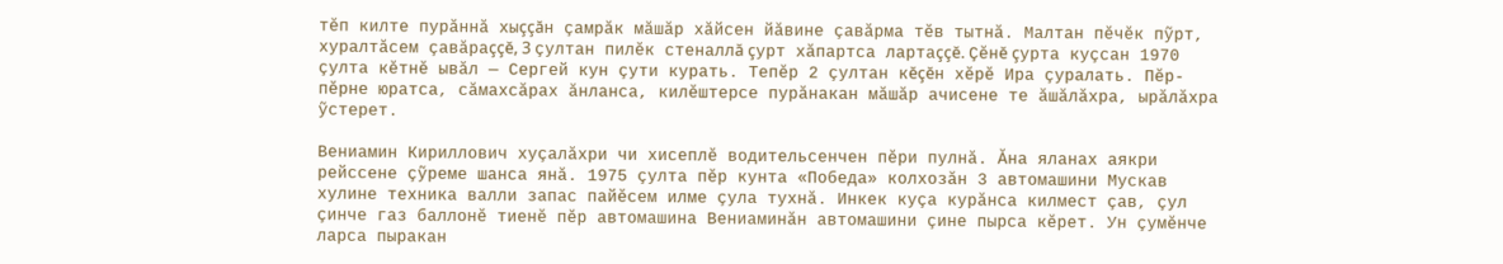тĕп килте пурăннă хыççăн çамрăк мăшăр хăйсен йăвине çавăрма тĕв тытнă. Малтан пĕчĕк пỹрт, хуралтăсем çавăраççĕ, 3 çултан пилĕк стеналлă çурт хăпартса лартаççĕ. Çĕнĕ çурта куçсан 1970 çулта кĕтнĕ ывăл — Сергей кун çути курать. Тепĕр 2 çултан кĕçĕн хĕрĕ Ира çуралать. Пĕр-пĕрне юратса, сăмахсăрах ăнланса, килĕштерсе пурăнакан мăшăр ачисене те ăшăлăхра, ырăлăхра ỹстерет.

Вениамин Кириллович хуçалăхри чи хисеплĕ водительсенчен пĕри пулнă. Ăна яланах аякри рейссене çỹреме шанса янă. 1975 çулта пĕр кунта «Победа» колхозăн 3 автомашини Мускав хулине техника валли запас пайĕсем илме çула тухнă. Инкек куçа курăнса килмест çав, çул çинче газ баллонĕ тиенĕ пĕр автомашина Вениаминăн автомашини çине пырса кĕрет. Ун çумĕнче ларса пыракан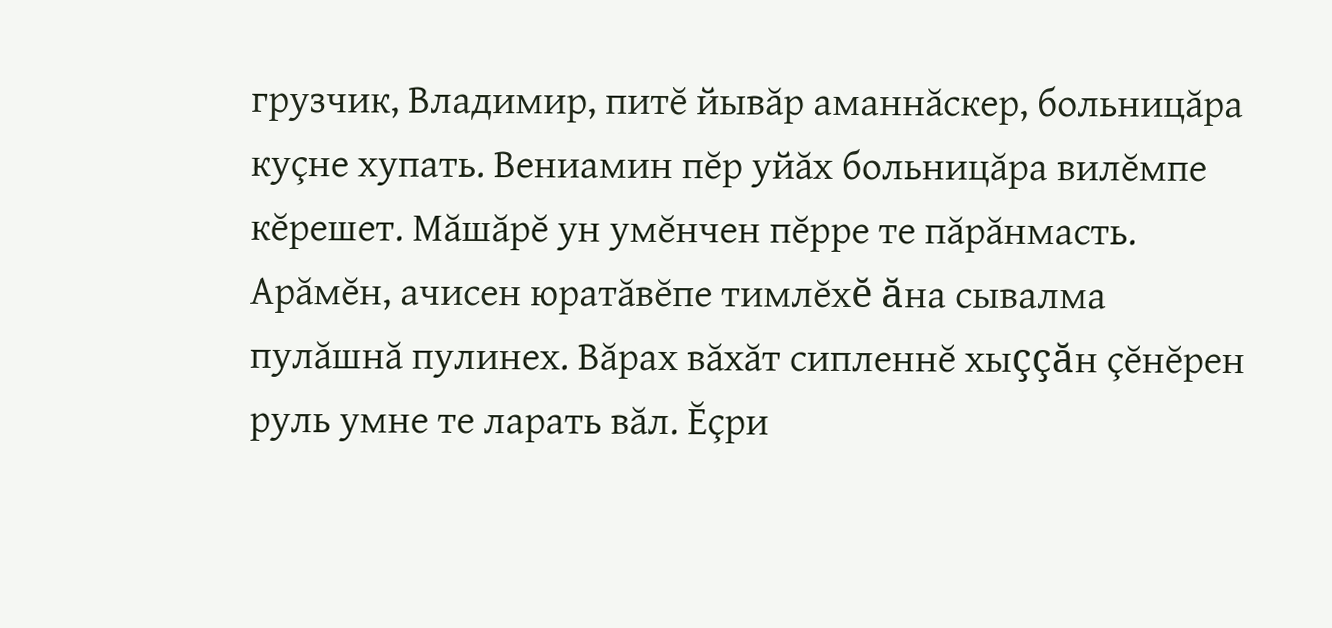грузчик, Владимир, питĕ йывăр аманнăскер, больницăра куçне хупать. Вениамин пĕр уйăх больницăра вилĕмпе кĕрешет. Мăшăрĕ ун умĕнчен пĕрре те пăрăнмасть. Арăмĕн, ачисен юратăвĕпе тимлĕхĕ ăна сывалма пулăшнă пулинех. Вăрах вăхăт сипленнĕ хыççăн çĕнĕрен руль умне те ларать вăл. Ĕçри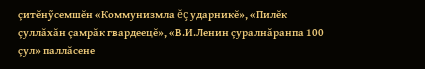çитĕнỹсемшĕн «Коммунизмла ĕç ударникĕ», «Пилĕк çуллăхăн çамрăк гвардеецĕ», «В.И.Ленин çуралнăранпа 100 çул» паллăсене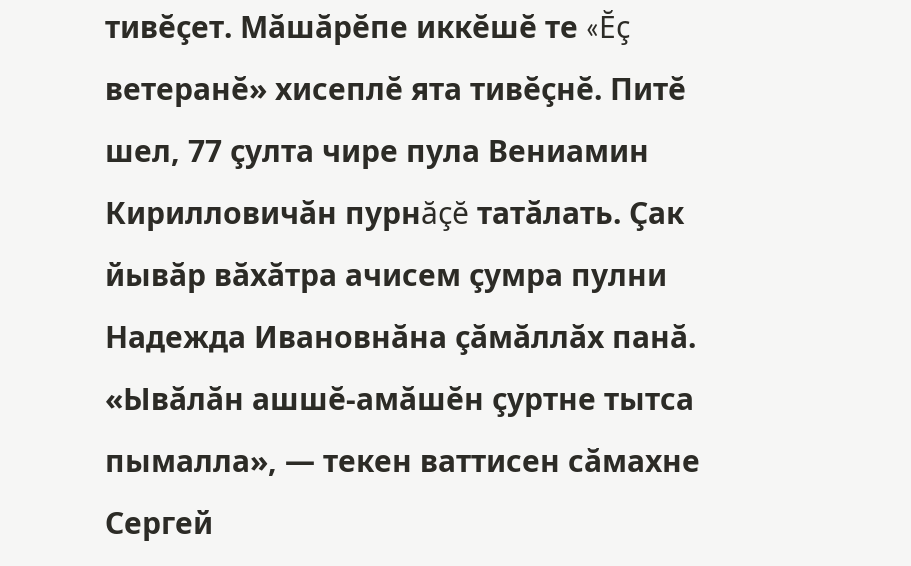тивĕçет. Мăшăрĕпе иккĕшĕ те «Ĕç ветеранĕ» хисеплĕ ята тивĕçнĕ. Питĕ шел, 77 çулта чире пула Вениамин Кирилловичăн пурнăçĕ татăлать. Çак йывăр вăхăтра ачисем çумра пулни Надежда Ивановнăна çăмăллăх панă. «Ывăлăн ашшĕ-амăшĕн çуртне тытса пымалла», — текен ваттисен сăмахне Сергей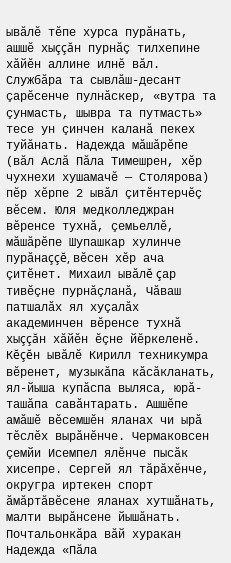ывăлĕ тĕпе хурса пурăнать, ашшĕ хыççăн пурнăç тилхепине хăйĕн аллине илнĕ вăл. Службăра та сывлăш-десант çарĕсенче пулнăскер, «вутра та çунмасть, шывра та путмасть» тесе ун çинчен каланă пекех туйăнать. Надежда мăшăрĕпе (вăл Аслă Пăла Тимешрен, хĕр чухнехи хушамачĕ — Столярова) пĕр хĕрпе 2 ывăл çитĕнтерчĕç вĕсем. Юля медколледжран вĕренсе тухнă, çемьеллĕ, мăшăрĕпе Шупашкар хулинче пурăнаççĕ, вĕсен хĕр ача çитĕнет. Михаил ывăлĕ çар тивĕçне пурнăçланă, Чăваш патшалăх ял хуçалăх академинчен вĕренсе тухнă хыççăн хăйĕн ĕçне йĕркеленĕ. Кĕçĕн ывăлĕ Кирилл техникумра вĕренет, музыкăпа кăсăкланать, ял-йыша купăспа выляса, юрă-ташăпа савăнтарать. Ашшĕпе амăшĕ вĕсемшĕн яланах чи ырă тĕслĕх вырăнĕнче. Чермаковсен çемйи Исемпел ялĕнче пысăк хисепре. Сергей ял тăрăхĕнче, округра иртекен спорт ăмăртăвĕсене яланах хутшăнать, малти вырăнсене йышăнать. Почтальонкăра вăй хуракан Надежда «Пăла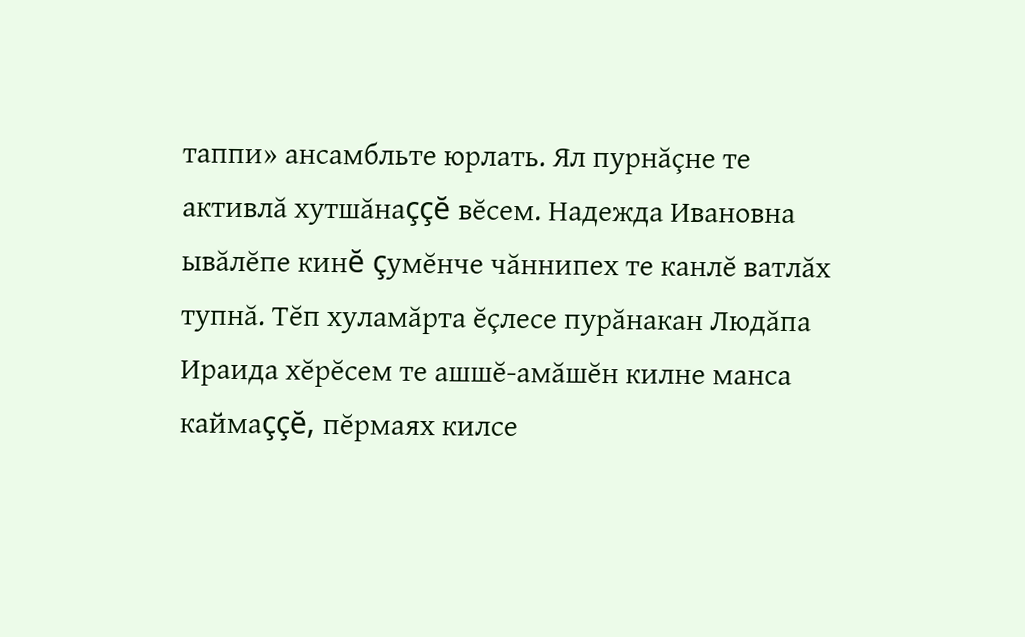таппи» ансамбльте юрлать. Ял пурнăçне те активлă хутшăнаççĕ вĕсем. Надежда Ивановна ывăлĕпе кинĕ çумĕнче чăннипех те канлĕ ватлăх тупнă. Тĕп хуламăрта ĕçлесе пурăнакан Людăпа Ираида хĕрĕсем те ашшĕ-амăшĕн килне манса каймаççĕ, пĕрмаях килсе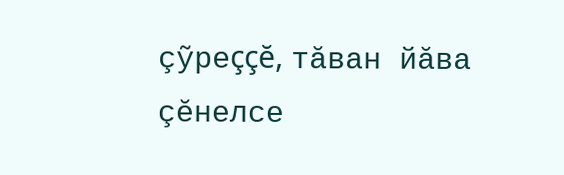çỹреççĕ, тăван йăва çĕнелсе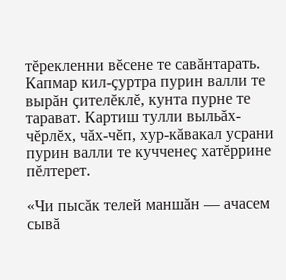тĕрекленни вĕсене те савăнтарать. Капмар кил-çуртра пурин валли те вырăн çителĕклĕ, кунта пурне те тарават. Картиш тулли выльăх-чĕрлĕх, чăх-чĕп, хур-кăвакал усрани пурин валли те кучченеç хатĕррине пĕлтерет.

«Чи пысăк телей маншăн — ачасем сывă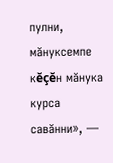пулни, мăнуксемпе кĕçĕн мăнука курса савăнни», —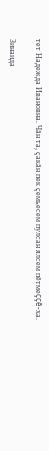тет Надежда Ивановна. Чăн та, çакăн пек çемьесем пулсан ялсем пĕтмеççĕ-ха.

Зинаида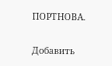ПОРТНОВА.

Добавить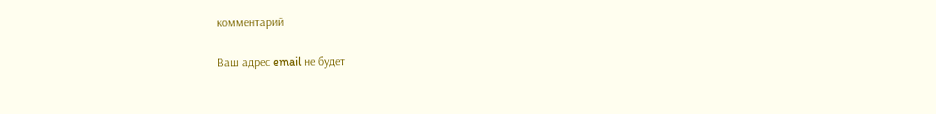комментарий

Ваш адрес email не будет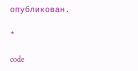опубликован.

*

code